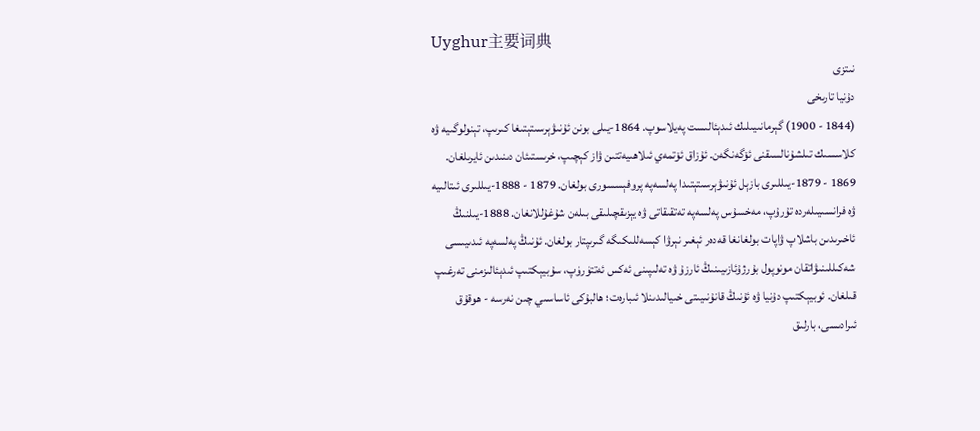Uyghur主要词典
نىتزى
دۇنيا تارىخى
(1844 - 1900) گېرمانىيىلىك ئىدېئالىست پەيلاسوپ. 1864-يىلى بونن ئۇنىۋېرسىتېتىغا كىرىپ، تېنولوگىيە ۋە كلاسسىك تىلشۇنالسىقنى ئۆگەنگەن. ئۇزاق ئۆتمەي ئىلاھىيەتتىن ۋاز كېچىپ، خرىستىئان دىنىدىن ئايرىلغان. 1869 - 1879-يىللىرى بازېل ئۇنىۋېرسىتېتىدا پەلسەپە پروفېسسورى بولغان. 1879 - 1888-يىللىرى ئىتالىيە ۋە فرانسىيىلەردە تۇرۇپ، مەخسۇس پەلسەپە تەتقىقاتى ۋە يېزىقچىلىقى بىلەن شۇغۇللانغان. 1888-يىلنىڭ ئاخىرىدىن باشلاپ ۋاپات بولغانغا قەدەر ئېغىر نېرۋا كېسەللىكىگە گىرىپتار بولغان. ئۇنىڭ پەلسەپە ئىدىيىسى شەكىللىنىۋاتقان مونوپول بۇرژۇئازىيىنىڭ ئارزۇ ۋە تەلىپىنى ئەكس ئەتتۈرۈپ، سۇبيېكتىپ ئىدېئالىزمنى تەرغىپ قىلغان. ئوبيېكتىپ دۇنيا ۋە ئۇنىڭ قانۇنىيىتى خىيالىدىنلا ئىبارەت؛ ھالبۇكى ئاساسىي چىن نەرسە - ھوقۇق ئىرادىسى، بارلىق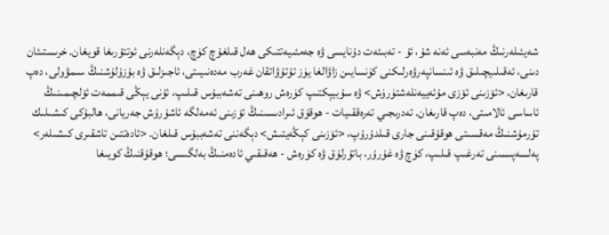شەيئىلەرنىڭ مەنبەسى ئەنە شۇ، ئۇ - تەبىئەت دۇنايسى ۋە جەمئىيەتتىكى ھەل قىلغۇچ كۈچ، دېگەنلەرنى ئوتتۇرىغا قويغان. خرىستىئان دىنى، ئەقىلىيچىلىق ۋە ئىنسانپەرۋەرلىكنى كۈنسايىن زاۋالغا يۈز تۇتۇۋاتقان غەرب مەدەنىيىتى، ئاجىزلىق ۋە بۇزۇلۇشنىڭ سىمۋولى، دەپ قارىغان، <ئۆزىنى ئۆزى مۇئەييەنلەشتۈرۈش> ۋە سۇبيېكتىپ كۈرەش روھىنى تەشەببۇس قىلىپ، ئۇنى يېڭى قىممەت ئۆلچىمىنىڭ ئاساسى ئالامىتى، دەپ قارىغان. تەدرىجىي تەرەققىيات - ھوقۇق ئىرادىسىنىڭ ئۆزىنى ئەمەلگە ئاشۇرۇش جەريانى، ھالبۇكى كىشىلىك تۇرمۇشنىڭ مەقسىتى ھوقۇقىنى جارى قىلدۇرۇپ، <ئۆزىنى كېڭەيتىش> دېگەننى تەشەببۇس قىلغان. <ئادەتتىن تاشقىرى كىشىلەر> پەلسەپىسىنى تەرغىپ قىلىپ، كۈچ ۋە غۇرۇر، باتۇرلۇق ۋە كۈرەش - ھەقىقىي ئادەمنىڭ بەلگىسى؛ ھوقۇقنىڭ كويىغا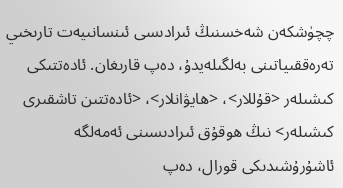چچۈشكەن شەخسنىڭ ئىرادىسى ئىنسانىيەت تارىخىي تەرەققىياتىنى بەلگىلەيدۇ، دەپ قارىغان. ئادەتتىكى كىشىلەر <قۇللار>، <ھايۋانلار>، <ئادەتتىن تاشقىرى كىشىلەر> نىڭ ھوقۇق ئىرادىسىنى ئەمەلگە ئاشۇرۇشىدىكى قورال، دەپ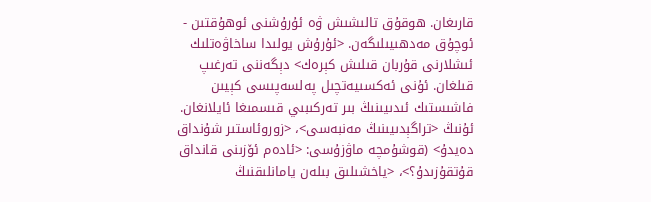قارىغان. ھوقۇق تالىشىش ۋە ئۇرۇشنى ئوھۇقتىن - ئوچۇق مەدھىيىلىگەن. <ئۇرۇش يولىدا ساخاۋەتلىك ئىشلارنى قۇربان قىلىش كېرەك> دېگەننى تەرغىپ قىلغان. ئۇنى ئەكسىيەتچىل پەلسەپىسى كېيىن فاشىستىك ئىدىيىنىڭ بىر تەركىبىي قىسمىغا ئايلانغان. ئۇنىڭ <تراگېدىيىنىڭ مەنبەسى>، <زوروئاستىر شۇنداق دەيدۇ> (قوشۇمچە ماۋزۇسى: <ئادەم ئۆزىنى قانداق قۇتقۇزىدۇ؟>، <ياخشىلىق بىلەن يامانلىقنىڭ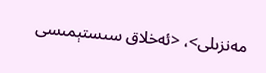مەنزىلى>، <ئەخلاق سىستېمىسى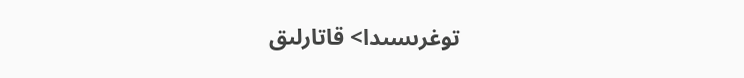توغرىسىدا> قاتارلىق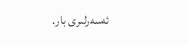ئەسەرلىرى بار.